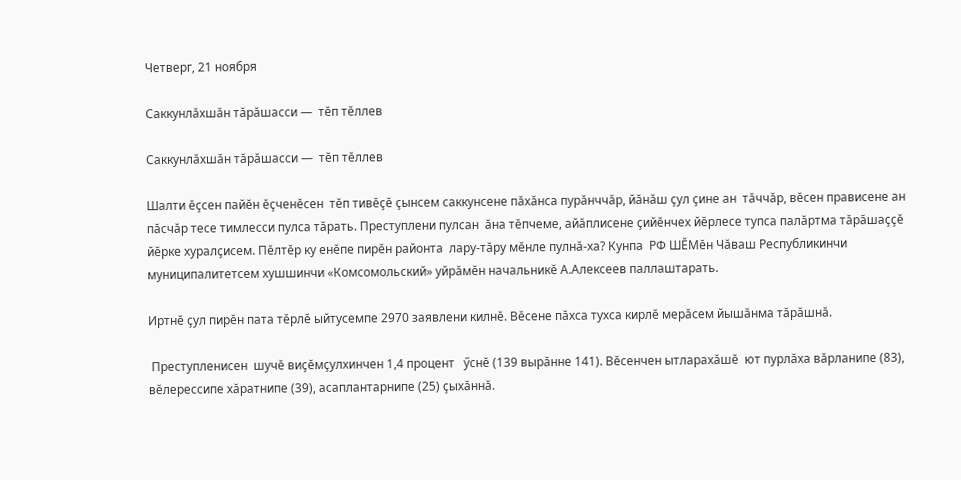Четверг, 21 ноября

Саккунлăхшăн тăрăшасси —  тĕп тĕллев

Саккунлăхшăн тăрăшасси —  тĕп тĕллев

Шалти ĕçсен пайĕн ĕçченĕсен  тĕп тивĕçĕ çынсем саккунсене пăхăнса пурăнччăр, йăнăш çул çине ан  тăччăр, вĕсен прависене ан пăсчăр тесе тимлесси пулса тăрать. Преступлени пулсан  ăна тĕпчеме, айăплисене çийĕнчех йĕрлесе тупса палăртма тăрăшаççĕ йĕрке хуралçисем. Пĕлтĕр ку енĕпе пирĕн районта  лару-тăру мĕнле пулнă-ха? Кунпа  РФ ШӖМĕн Чăваш Республикинчи муниципалитетсем хушшинчи «Комсомольский» уйрăмĕн начальникĕ А.Алексеев паллаштарать.

Иртнĕ çул пирĕн пата тĕрлĕ ыйтусемпе 2970 заявлени килнĕ. Вĕсене пăхса тухса кирлĕ мерăсем йышăнма тăрăшнă.

 Преступленисен  шучĕ виçĕмçулхинчен 1,4 процент   ӳснĕ (139 вырăнне 141). Вĕсенчен ытларахăшĕ  ют пурлăха вăрланипе (83), вĕлерессипе хăратнипе (39), асаплантарнипе (25) çыхăннă.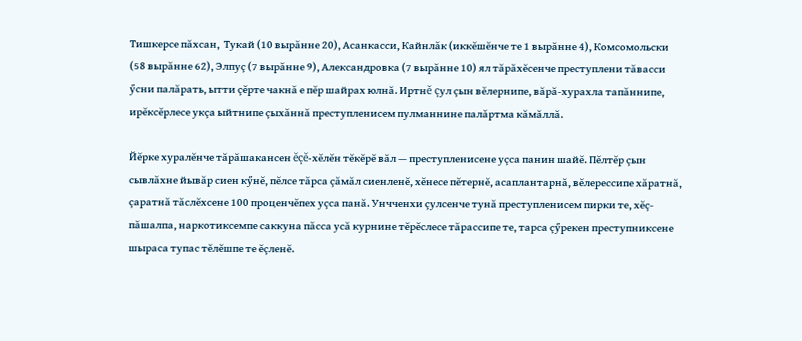Тишкерсе пăхсан,  Тукай (10 вырăнне 20), Асанкасси, Кайнлăк (иккĕшĕнче те 1 вырăнне 4), Комсомольски (58 вырăнне 62), Элпуç (7 вырăнне 9), Александровка (7 вырăнне 10) ял тăрăхĕсенче преступлени тăвасси ӳсни палăрать, ытти çĕрте чакнă е пĕр шайрах юлнă. Иртнĕ çул çын вĕлернипе, вăрă-хурахла тапăннипе, ирĕксĕрлесе укçа ыйтнипе çыхăннă преступленисем пулманнине палăртма кăмăллă.

Йĕрке хуралĕнче тăрăшакансен ĕçĕ-хĕлĕн тĕкĕрĕ вăл — преступленисене уçса панин шайĕ. Пĕлтĕр çын сывлăхне йывăр сиен кӳнĕ, пĕлсе тăрса çăмăл сиенленĕ, хĕнесе пĕтернĕ, асаплантарнă, вĕлерессипе хăратнă, çаратнă тăслĕхсене 100 проценчĕпех уçса панă. Унчченхи çулсенче тунă преступленисем пирки те, хĕç-пăшалпа, наркотиксемпе саккуна пăсса усă курнине тĕрĕслесе тăрассипе те, тарса çӳрекен преступниксене шыраса тупас тĕлĕшпе те ĕçленĕ.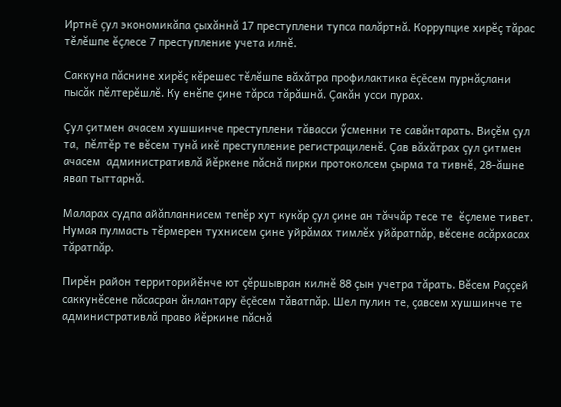Иртнĕ çул экономикăпа çыхăннă 17 преступлени тупса палăртнă. Коррупцие хирĕç тăрас тĕлĕшпе ĕçлесе 7 преступление учета илнĕ.

Саккуна пăснине хирĕç кĕрешес тĕлĕшпе вăхăтра профилактика ĕçĕсем пурнăçлани пысăк пĕлтерĕшлĕ. Ку енĕпе çине тăрса тăрăшнă. Çакăн усси пурах.

Çул çитмен ачасем хушшинче преступлени тăвасси ӳсменни те савăнтарать. Виçĕм çул та,  пĕлтĕр те вĕсем тунă икĕ преступление регистрациленĕ. Çав вăхăтрах çул çитмен ачасем  административлă йĕркене пăснă пирки протоколсем çырма та тивнĕ, 28-ăшне  явап тыттарнă.

Маларах судпа айăпланнисем тепĕр хут кукăр çул çине ан тăччăр тесе те  ĕçлеме тивет. Нумая пулмасть тĕрмерен тухнисем çине уйрăмах тимлĕх уйăратпăр, вĕсене асăрхасах тăратпăр.

Пирĕн район территорийĕнче ют çĕршывран килнĕ 88 çын учетра тăрать. Вĕсем Раççей саккунĕсене пăсасран ăнлантару ĕçĕсем тăватпăр. Шел пулин те, çавсем хушшинче те административлă право йĕркине пăснă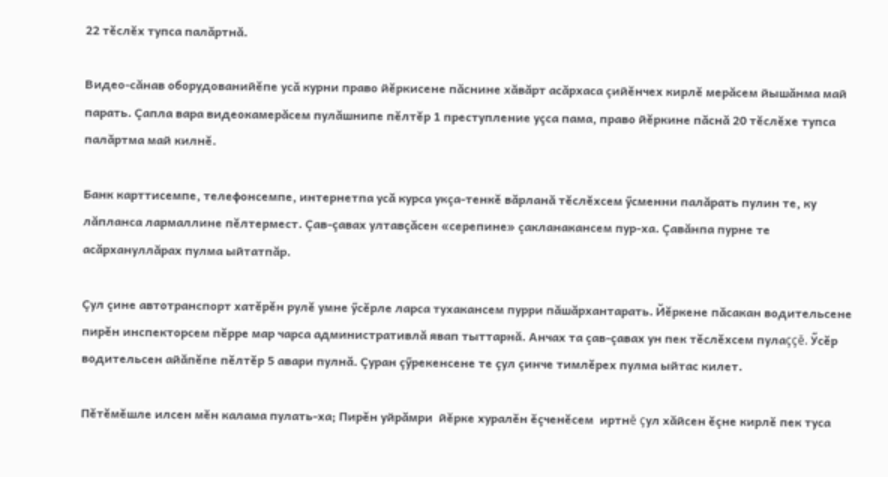22 тĕслĕх тупса палăртнă.

Видео-сăнав оборудованийĕпе усă курни право йĕркисене пăснине хăвăрт асăрхаса çийĕнчех кирлĕ мерăсем йышăнма май парать. Çапла вара видеокамерăсем пулăшнипе пĕлтĕр 1 преступление уçса пама, право йĕркине пăснă 20 тĕслĕхе тупса палăртма май килнĕ.

Банк карттисемпе, телефонсемпе, интернетпа усă курса укçа-тенкĕ вăрланă тĕслĕхсем ӳсменни палăрать пулин те, ку лăпланса лармаллине пĕлтермест. Çав-çавах ултавçăсен «серепине» çакланакансем пур-ха. Çавăнпа пурне те асăрхануллăрах пулма ыйтатпăр.

Çул çине автотранспорт хатĕрĕн рулĕ умне ӳсĕрле ларса тухакансем пурри пăшăрхантарать. Йĕркене пăсакан водительсене пирĕн инспекторсем пĕрре мар чарса административлă явап тыттарнă. Анчах та çав-çавах ун пек тĕслĕхсем пулаççĕ. Ӳсĕр водительсен айăпĕпе пĕлтĕр 5 авари пулнă. Çуран çӳрекенсене те çул çинче тимлĕрех пулма ыйтас килет.

Пĕтĕмĕшле илсен мĕн калама пулать-ха; Пирĕн уйрăмри  йĕрке хуралĕн ĕçченĕсем  иртнĕ çул хăйсен ĕçне кирлĕ пек туса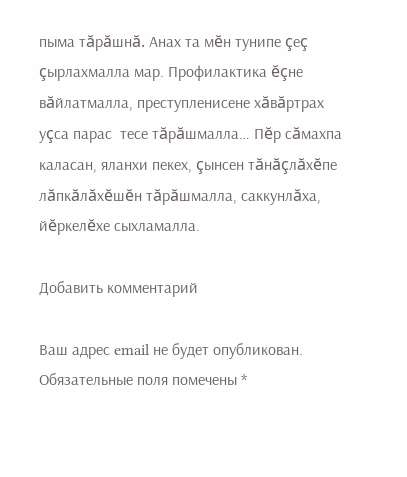пыма тăрăшнă. Анах та мĕн тунипе çеç çырлахмалла мар. Профилактика ĕçне вăйлатмалла, преступленисене хăвăртрах уçса парас  тесе тăрăшмалла… Пĕр сăмахпа каласан, яланхи пекех, çынсен тăнăçлăхĕпе лăпкăлăхĕшĕн тăрăшмалла, саккунлăха, йĕркелĕхе сыхламалла.

Добавить комментарий

Ваш адрес email не будет опубликован. Обязательные поля помечены *